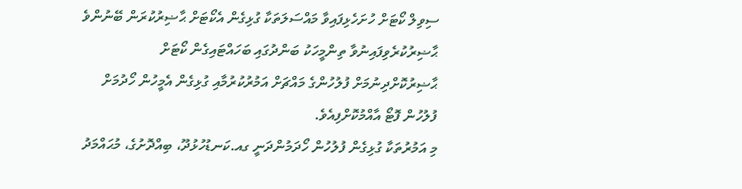ސިވިލް ކޯޓަށް ހުށަހެޅިފައިވާ މައްސަލަތަކާ ގުޅިގެން އެކޯޓަށް ޙާޟިރުކުރަން ބޭނުންވެ ޙާޟިރުކުރެވިފައިނުވާ ތިންމީހަކު ބަންދުގައި ބަހައްޓައިގެން ކޯޓަށް ޙާޟިރުކޮށްދިނުމަށް ފުލުހުންގެ މައްޗަށް އަމުރުކުރުމާއި ގުޅިގެން އެމީހުން ހޯދުމަށް ފުލުހުން ފޮޓޯ އާއްމުކޮށްފިއެވެ.
މި އަމުރުތަކާ ގުޅިގެން ފުލުހުން ހޯދަމުންދަނީ ގއ.ކަނޑުހުޅުދޫ، ބިއްދޮށުގެ، މުޙައްމަދު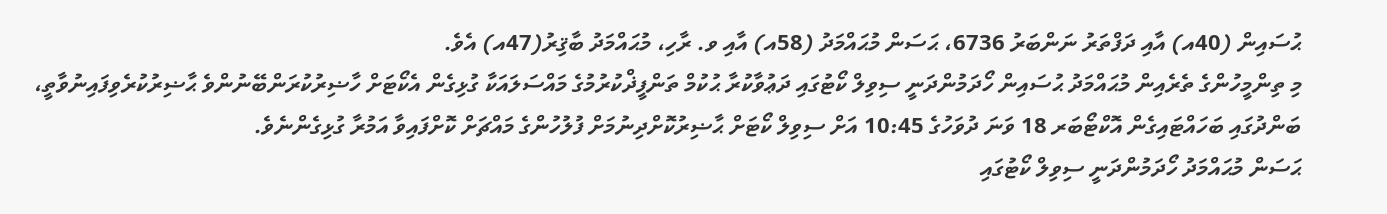ޙުސައިން (40އ) އާއި ދަފްތަރު ނަންބަރު 6736، ޙަސަން މުޙައްމަދު (58އ) އާއި ވ. ރާހި، މުޙައްމަދު ބާޤިރު(47އ) އެވެ.
މި ތިންމީހުންގެ ތެރެއިން މުޙައްމަދު ޙުސައިން ހޯދަމުންދަނީ ސިވިލް ކޯޓުގައި ދަޢުވާކުރާ ޙުކުމް ތަންފީޛްކުރުމުގެ މައްސަލައަކާ ގުޅިގެން އެކޯޓަށް ހާޟިރުކުރަންބޭނުންވެ ޙާޟިރުކުރެވިފައިނުވާތީ، ބަންދުގައި ބަހައްޓައިގެން އޮކްޓޯބަރ 18 ވަނަ ދުވަހުގެ 10:45 އަށް ސިވިލް ކޯޓަށް ޙާޟިރުކޮށްދިނުމަށް ފުލުހުންގެ މައްޗަށް ކޮށްފައިވާ އަމުރާ ގުޅިގެންނެވެ.
ޙަސަން މުޙައްމަދު ހޯދަމުންދަނީ ސިވިލް ކޯޓުގައި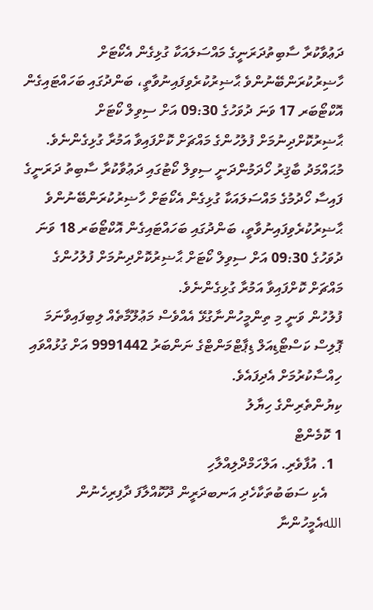ދަޢުވާކުރާ ސާބިތުދަރަނީގެ މައްސަލައަކާ ގުޅިގެން އެކޯޓަށް ހާޟިރުކުރަންބޭނުންވެ ޙާޟިރުކުރެވިފައިނުވާތީ، ބަންދުގައި ބަހައްޓައިގެން އޮކްޓޯބަރ 17 ވަނަ ދުވަހުގެ 09:30 އަށް ސިވިލް ކޯޓަށް ޙާޟިރުކޮށްދިނުމަށް ފުލުހުންގެ މައްޗަށް ކޮށްފައިވާ އަމުރާ ގުޅިގެންނެވެ.
މުޙައްމަދު ބާޤިރު ހޯދަމުންދަނީ ސިވިލް ކޯޓުގައި ދަޢުވާކުރާ ސާބިތު ދަރަނީގެ ފައިސާ ހޯދުމުގެ މައްސަލައަކާ ގުޅިގެން އެކޯޓަށް ހާޟިރުކުރަންބޭނުންވެ ޙާޟިރުކުރެވިފައިނުވާތީ، ބަންދުގައި ބަހައްޓައިގެން އޮކްޓޯބަރ 18 ވަނަ ދުވަހުގެ 09:30 އަށް ސިވިލް ކޯޓަށް ޙާޟިރުކޮށްދިނުމަށް ފުލުހުންގެ މައްޗަށް ކޮށްފައިވާ އަމުރާ ގުޅިގެންނެވެ.
ފުލުހުން ވަނީ މި ތިންމީހުންނާގުޅޭ އެއްވެސް މަޢުލޫމާތެއް ލިބިފައިވާނަމަ ޕޮލިސް ކަސްޓޯޑިއަލް ޑިޕާޓްމަންޓްގެ ނަންބަރު 9991442 އަށް ގުޅުއްވައި ހިއްސާކުރުމަށް އެދިފައެވެ.
ކިޔުންތެރިންގެ ހިޔާލު
1 ކޮމެންޓް
  1. އުފާވެރި. އަލްހަމްދްލިއްލާހި
    އެކި ސަބަބުތަކާހެދި އަނބދަރީން ދޫކޮއްލާފަ ދާފިރިހެނުން اللهއެމީހުންނާ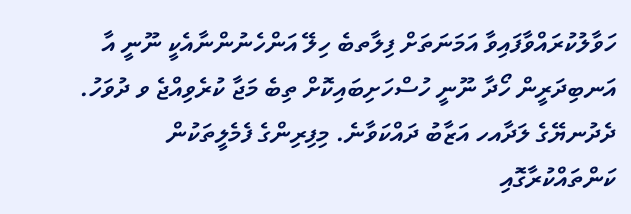ހަވާލުކުރައްވާފައިވާ އަމަނަތަށް ފިލާތބެ ހިލޭ އަންހެނުންނާއެކީ ނޫނީ އާ އަނބިދަރީން ހޯދާ ނޫނީ ހުސްހަށިބައިކޮށް ތިބެ މަޖާ ކުރެވިއްޖެ ވ ދުވަހު. ދެދުނޔޭގެ ލަދާއހ އަޒާބު ދައްކަވާނެ. މިފިރިންގެ ފެމެލީތަކުން ކަންތައްކުރާގޮއި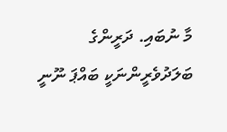މާ ނުބައި. ދަރީންގެ ބަލަދުވެރީންނަކީ ބައްޕަ ނޫނީ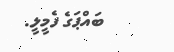ބައްޕަގެ ފެމީލީ.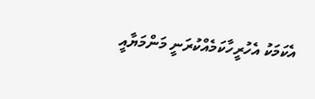އެކަމަކު އެހުރީހާކަމެއްކުރަނީ މަންމަޔާއީ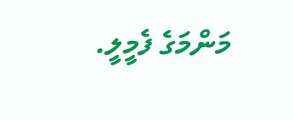މަންމަގެ ފެމީލީ.